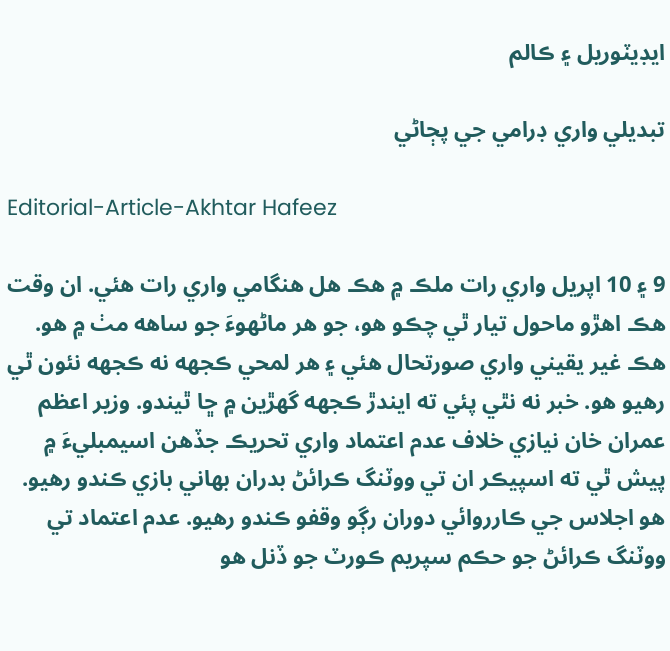ايڊيٽوريل ۽ ڪالم

تبديلي واري ڊرامي جي پڄاڻي

Editorial-Article-Akhtar Hafeez

9 ۽ 10 اپريل واري رات ملڪ ۾ هڪ هل هنگامي واري رات هئي. ان وقت هڪ اهڙو ماحول تيار ٿي چڪو هو، جو هر ماڻهوءَ جو ساهه مٺ ۾ هو. هڪ غير يقيني واري صورتحال هئي ۽ هر لمحي ڪجهه نه ڪجهه نئون ٿي رهيو هو. خبر نه نٿي پئي ته ايندڙ ڪجهه گهڙين ۾ ڇا ٿيندو. وزير اعظم عمران خان نيازي خلاف عدم اعتماد واري تحريڪ جڏهن اسيمبليءَ ۾ پيش ٿي ته اسپيڪر ان تي ووٽنگ ڪرائڻ بدران بهاني بازي ڪندو رهيو. هو اجلاس جي ڪارروائي دوران رڳو وقفو ڪندو رهيو. عدم اعتماد تي ووٽنگ ڪرائڻ جو حڪم سپريم ڪورٽ جو ڏنل هو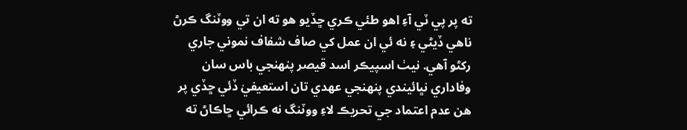ته پر پي ٽي آءِ اهو طئي ڪري ڇڏيو هو ته ان تي ووٽنگ ڪرڻ ناهي ڏيڻي ۽ نه ئي ان عمل کي صاف شفاف نموني جاري رکڻو آهي. نيٺ اسپيڪر اسد قيصر پنهنجي باس سان وفاداري نڀائيندي پنهنجي عهدي تان استعيفيٰ ڏئي ڇڏي پر هن عدم اعتماد جي تحريڪ لاءِ ووٽنگ نه ڪرائي ڇاڪاڻ ته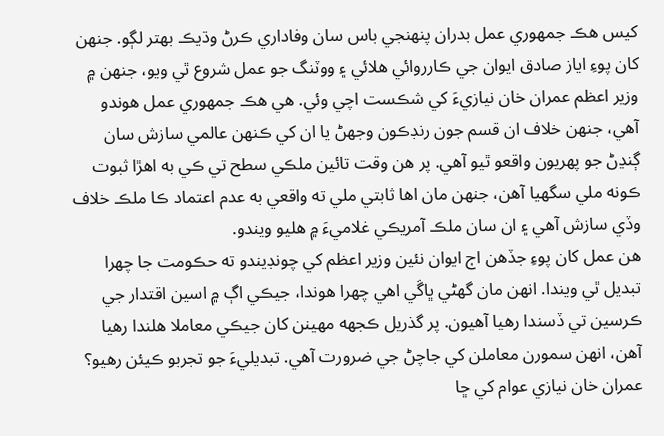کيس هڪ جمهوري عمل بدران پنهنجي باس سان وفاداري ڪرڻ وڌيڪ بهتر لڳو. جنهن کان پوءِ اياز صادق ايوان جي ڪارروائي هلائي ۽ ووٽنگ جو عمل شروع ٿي ويو، جنهن ۾ وزير اعظم عمران خان نيازيءَ کي شڪست اچي وئي. هي هڪ جمهوري عمل هوندو آهي، جنهن خلاف ان قسم جون رنڊڪون وجهڻ يا ان کي ڪنهن عالمي سازش سان ڳنڍڻ جو پهريون واقعو ٿيو آهي. پر هن وقت تائين ملڪي سطح تي ڪي به اهڙا ثبوت ڪونه ملي سگهيا آهن، جنهن مان اها ثابتي ملي ته واقعي به عدم اعتماد ڪا ملڪ خلاف وڏي سازش آهي ۽ ان سان ملڪ آمريڪي غلاميءَ ۾ هليو ويندو.
هن عمل کان پوءِ جڏهن اڄ ايوان نئين وزير اعظم کي چونڊيندو ته حڪومت جا چهرا تبديل ٿي ويندا. انهن مان گهڻي ڀاڱي اهي چهرا هوندا، جيڪي اڳ ۾ اسين اقتدار جي ڪرسين تي ڏسندا رهيا آهيون. پر گذريل ڪجهه مهينن کان جيڪي معاملا هلندا رهيا آهن، انهن سمورن معاملن کي جاچڻ جي ضرورت آهي. تبديليءَ جو تجربو ڪيئن رهيو؟ عمران خان نيازي عوام کي ڇا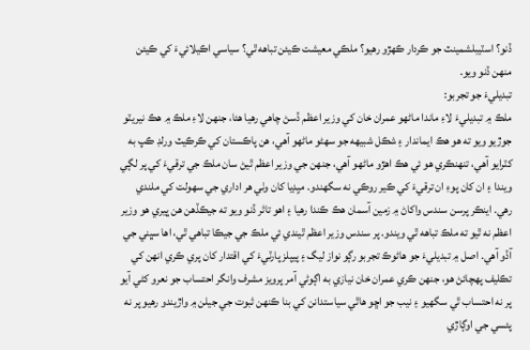ڏنو؟ اسٽيبلشمينٽ جو ڪردار ڪهڙو رهيو؟ ملڪي معيشت ڪيئن تباهه ٿي؟ سياسي اڪيلائيءَ کي ڪيئن منهن ڏنو ويو.
تبديليءَ جو تجربو:
ملڪ ۾ تبديليءَ لاءِ ماندا ماڻهو عمران خان کي وزير اعظم ڏسڻ چاهي رهيا هئا، جنهن لاءِ ملڪ ۾ هڪ نيريٽو جوڙيو ويو ته هو هڪ ايماندار ۽ شڪل شبيهه جو سهڻو ماڻهو آهي، هن پاڪستان کي ڪرڪيٽ ورلڊ ڪپ به کٽرايو آهي، تنهنڪري هو ئي هڪ اهڙو ماڻهو آهي، جنهن جي وزير اعظم ٿيڻ سان ملڪ جي ترقيءَ کي پر لڳي ويندا ۽ ان کان پوءِ ان ترقيءَ کي ڪير روڪي نه سگهندو. ميِڊيا کان وٺي هر اداري جي سهولت کي ملندي رهي. اينڪر پرسن سندس واکاڻ ۾ زمين آسمان هڪ ڪندا رهيا ۽ اهو تاثر ڏنو ويو ته جيڪڏهن هن ڀيري هو وزير اعظم نه ٿيو ته ملڪ تباهه ٿي ويندو. پر سندس وزير اعظم ٿيندي ئي ملڪ جي جيڪا تباهي ٿي، اها سڀني جي آڏو آهي. اصل ۾ تبديليءَ جو هاڻوڪ تجربو رڳو نواز ليگ ۽ پيپلز پارٽيءَ کي اقتدار کان پري ڪري انهن کي تڪليف پهچائڻ هو، جنهن ڪري عمران خان نيازي به اڳوڻي آمر پرويز مشرف وانگر احتساب جو نعرو کڻي آيو پر نه احتساب ٿي سگهيو ۽ نيب جو اڇو هاٿي سياستدانن کي بنا ڪنهن ثبوت جي جيلن ۾ واڙيندو رهيو پر نه پئسي جي اوڳاڙي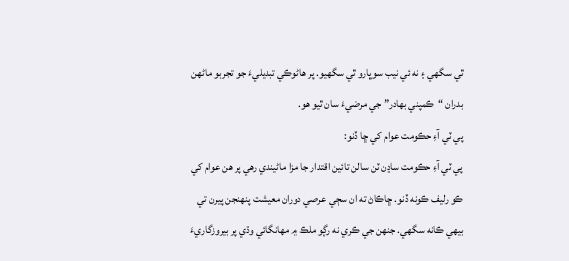ٿي سگهي ۽ نه ئي نيب سوڀارو ٿي سگهيو. پر هاڻوڪي تبديليءَ جو تجربو ماڻهن بدران “ڪمپني بهادر” جي مرضيءَ سان ٿيو هو.
پي ٽي آءِ حڪومت عوام کي ڇا ڏنو:
پي ٽي آءِ حڪومت ساڍن ٽن سالن تائين اقتدار جا مزا ماڻيندي رهي پر هن عوام کي ڪو رليف ڪونه ڏنو. ڇاڪاڻ ته ان سڄي عرصي دوران معيشت پنهنجن پيرن تي بيهي ڪانه سگهي. جنهن جي ڪري نه رڳو ملڪ ۾ مهانگائي وڌي پر بيروزگاريءَ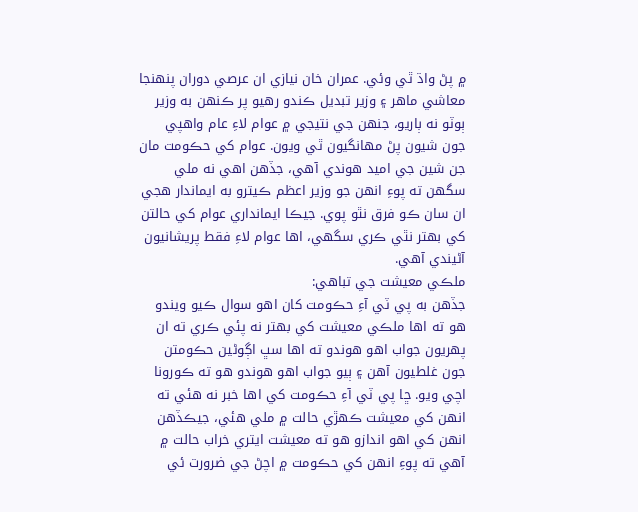۾ پڻ واڌ ٿي وئي. عمران خان نيازي ان عرصي دوران پنهنجا معاشي ماهر ۽ وزير تبديل ڪندو رهيو پر ڪنهن به وزير ٻوٽو نه ٻاريو، جنهن جي نتيجي ۾ عوام لاءِ عام واهپي جون شيون پڻ مهانگيون ٿي ويون. عوام کي حڪومت مان جن شين جي اميد هوندي آهي، جڏهن اهي نه ملي سگهن ته پوءِ انهن جو وزير اعظم ڪيترو به ايماندار هجي ان سان ڪو فرق نٿو پوي. جيڪا ايمانداري عوام کي حالتن کي بهتر نٿي ڪري سگهي، اها عوام لاءِ فقط پريشانيون آڻيندي آهي.
ملڪي معيشت جي تباهي:
جڏهن به پي ٽي آءِ حڪومت کان اهو سوال ڪيو ويندو هو ته اها ملڪي معيشت کي بهتر نه پئي ڪري ته ان پهريون جواب اهو هوندو ته اها سڀ اڳوڻين حڪومتن جون غلطيون آهن ۽ ٻيو جواب اهو هوندو هو ته ڪورونا اچي ويو. ڇا پي ٽي آءِ حڪومت کي اها خبر نه هئي ته انهن کي معيشت ڪهڙي حالت ۾ ملي هئي، جيڪڏهن انهن کي اهو اندازو هو ته معيشت ايتري خراب حالت ۾ آهي ته پوءِ انهن کي حڪومت ۾ اچڻ جي ضرورت ئي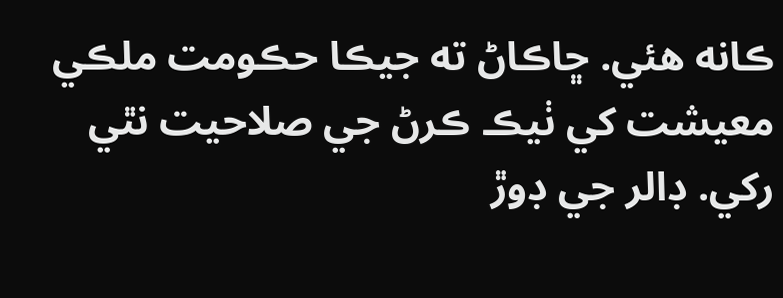ڪانه هئي. ڇاڪاڻ ته جيڪا حڪومت ملڪي معيشت کي ٺيڪ ڪرڻ جي صلاحيت نٿي رکي. ڊالر جي ڊوڙ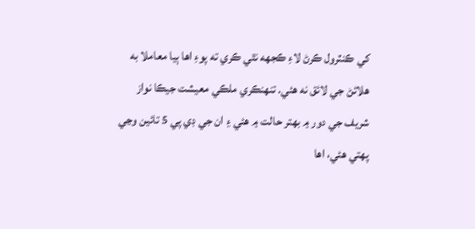کي ڪنٽرول ڪرڻ لاءِ ڪجهه نٿي ڪري ته پوءِ اها ٻيا معاملا به هلائڻ جي لائق نه هئي. تنهنڪري ملڪي معيشت جيڪا نواز شريف جي دور ۾ بهتر حالت ۾ هئي ۽ ان جي ڊي پي 5 تائين وڃي پهتي هئي، اها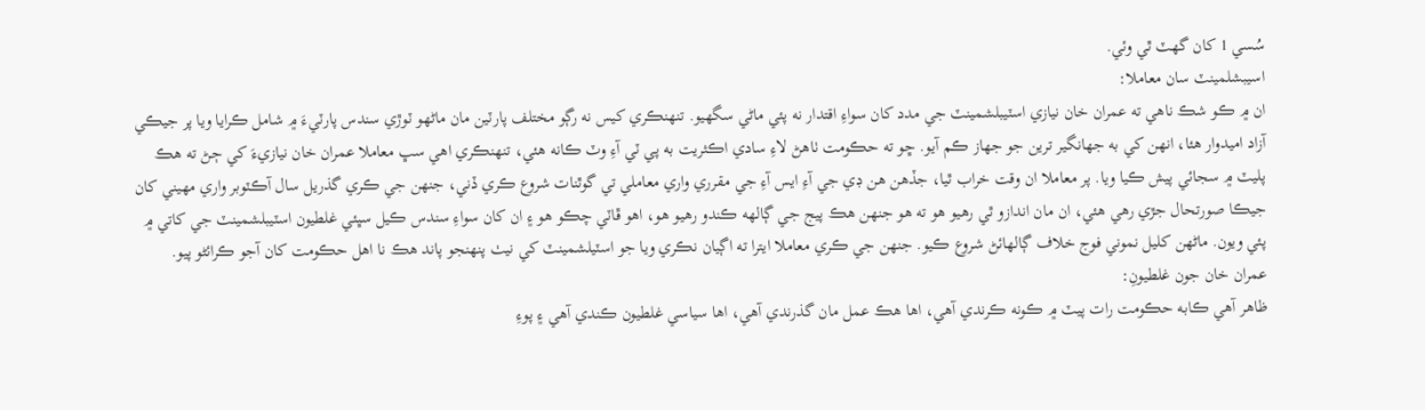سُسي 1 کان گهٽ ٿي وئي.
اسيبشلمينٽ سان معاملا:
ان ۾ ڪو شڪ ناهي ته عمران خان نيازي اسٽيبلشمينٽ جي مدد کان سواءِ اقتدار نه پئي ماڻي سگهيو. تنهنڪري کيس نه رڳو مختلف پارٽين مان ماڻهو ٽوڙي سندس پارٽيءَ ۾ شامل ڪرايا ويا پر جيڪي آزاد اميدوار هئا، انهن کي به جهانگير ترين جو جهاز ڪم آيو. ڇو ته حڪومت ٺاهڻ لاءِ سادي اڪثريت به پي ٽي آءِ وٽ ڪانه هئي، تنهنڪري اهي سڀ معاملا عمران خان نيازيءَ کي ڄڻ ته هڪ پليٽ ۾ سجائي پيش ڪيا ويا. پر معاملا ان وقت خراب ٿيا، جڏهن هن ڊي جي آءِ ايس آءِ جي مقرري واري معاملي تي گوٿنات شروع ڪري ڏني، جنهن جي ڪري گذريل سال آڪٽوبر واري مهيني کان جيڪا صورتحال جڙي رهي هئي، ان مان اندازو ٿي رهيو هو ته هو جنهن هڪ پيج جي ڳالهه ڪندو رهيو هو، اهو ڦاٽي چڪو هو ۽ ان کان سواءِ سندس ڪيل سڀئي غلطيون اسٽيبلشمينٽ جي کاتي ۾ پئي ويون. ماڻهن کليل نموني فوج خلاف ڳالهائڻ شروع ڪيو. جنهن جي ڪري معاملا ايترا ته اڳيان نڪري ويا جو اسٽيلشمينٽ کي نيٺ پنهنجو پاند هڪ نا اهل حڪومت کان آجو ڪرائڻو پيو.
عمران خان جون غلطيونِ:
ظاهر آهي ڪابه حڪومت رات پيٽ ۾ ڪونه ڪرندي آهي، اها هڪ عمل مان گذرندي آهي، اها سياسي غلطيون ڪندي آهي ۽ پوءِ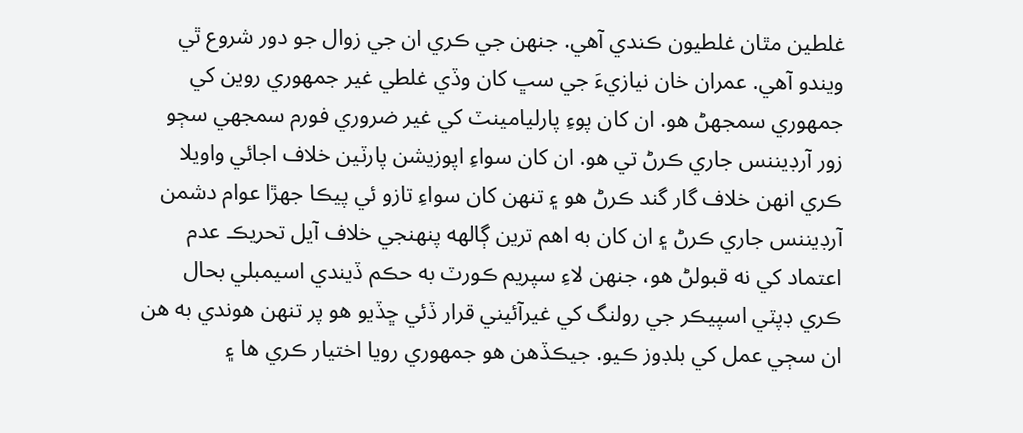غلطين مٿان غلطيون ڪندي آهي. جنهن جي ڪري ان جي زوال جو دور شروع ٿي ويندو آهي. عمران خان نيازيءَ جي سڀ کان وڏي غلطي غير جمهوري روين کي جمهوري سمجهڻ هو. ان کان پوءِ پارليامينٽ کي غير ضروري فورم سمجهي سڄو زور آرڊيننس جاري ڪرڻ تي هو. ان کان سواءِ اپوزيشن پارٽين خلاف اجائي واويلا ڪري انهن خلاف گار گند ڪرڻ هو ۽ تنهن کان سواءِ تازو ئي پيڪا جهڙا عوام دشمن آرڊيننس جاري ڪرڻ ۽ ان کان به اهم ترين ڳالهه پنهنجي خلاف آيل تحريڪ عدم اعتماد کي نه قبولڻ هو، جنهن لاءِ سپريم ڪورٽ به حڪم ڏيندي اسيمبلي بحال ڪري ڊپٽي اسپيڪر جي رولنگ کي غيرآئيني قرار ڏئي ڇڏيو هو پر تنهن هوندي به هن ان سڄي عمل کي بلڊوز ڪيو. جيڪڏهن هو جمهوري رويا اختيار ڪري ها ۽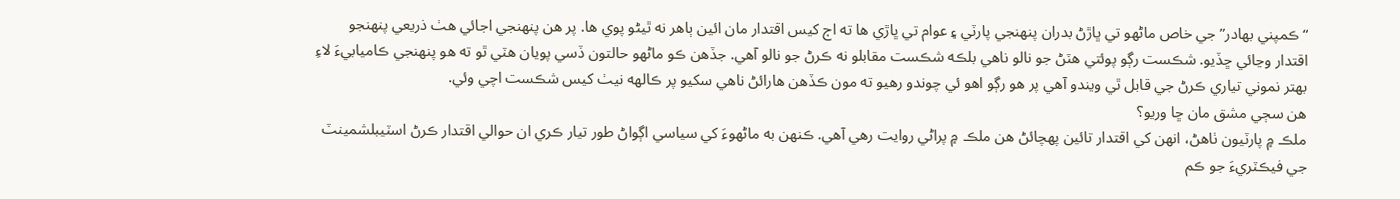“ڪمپني بهادر” جي خاص ماڻهو تي ڀاڙڻ بدران پنهنجي پارٽي ۽ عوام تي ڀاڙي ها ته اڄ کيس اقتدار مان ائين ٻاهر نه ٿيڻو پوي ها. پر هن پنهنجي اجائي هٺ ذريعي پنهنجو اقتدار وڃائي ڇڏيو. شڪست رڳو پوئتي هٽڻ جو نالو ناهي بلڪه شڪست مقابلو نه ڪرڻ جو نالو آهي. جڏهن ڪو ماڻهو حالتون ڏسي پويان هٽي ٿو ته هو پنهنجي ڪاميابيءَ لاءِ بهتر نموني تياري ڪرڻ جي قابل ٿي ويندو آهي پر هو رڳو اهو ئي چوندو رهيو ته مون ڪڏهن هارائڻ ناهي سکيو پر ڪالهه نيٺ کيس شڪست اچي وئي.
هن سڄي مشق مان ڇا وريو؟
ملڪ ۾ پارٽيون ٺاهڻ، انهن کي اقتدار تائين پهچائڻ هن ملڪ ۾ پراڻي روايت رهي آهي. ڪنهن به ماڻهوءَ کي سياسي اڳواڻ طور تيار ڪري ان حوالي اقتدار ڪرڻ اسٽيبلشمينٽ جي فيڪٽريءَ جو ڪم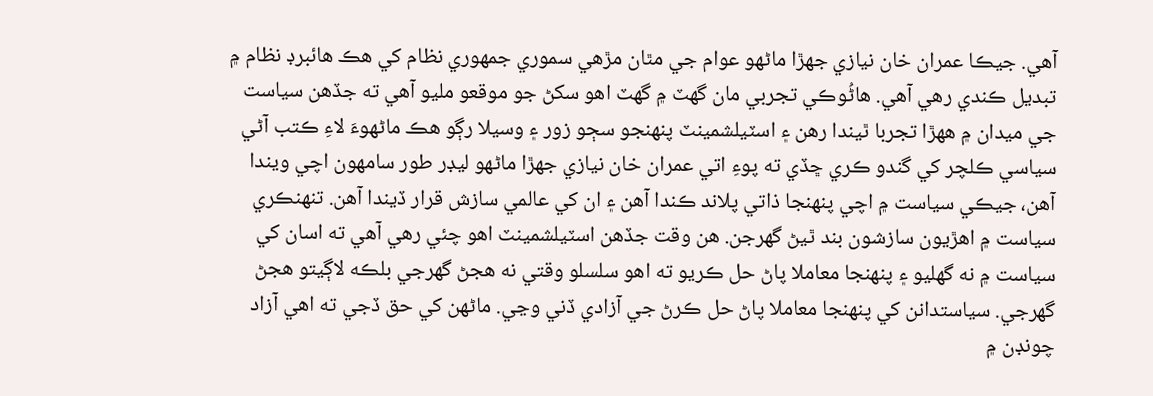آهي. جيڪا عمران خان نيازي جهڙا ماڻهو عوام جي مٿان مڙهي سموري جمهوري نظام کي هڪ هائبرڊ نظام ۾ تبديل ڪندي رهي آهي. هاڻُوڪي تجربي مان گهٽ ۾ گهٽ اهو سکڻ جو موقعو مليو آهي ته جڏهن سياست جي ميدان ۾ ههڙا تجربا ٿيندا رهن ۽ اسٽيلشمينٽ پنهنجو سڄو زور ۽ وسيلا رڳو هڪ ماڻهوءَ لاءِ ڪتب آڻي سياسي ڪلچر کي گندو ڪري ڇڏي ته پوءِ اتي عمران خان نيازي جهڙا ماڻهو ليڊر طور سامهون اچي ويندا آهن، جيڪي سياست ۾ اچي پنهنجا ذاتي پلاند ڪندا آهن ۽ ان کي عالمي سازش قرار ڏيندا آهن. تنهنڪري سياست ۾ اهڙيون سازشون بند ٿيڻ گهرجن. هن وقت جڏهن اسٽيلشمينٽ اهو چئي رهي آهي ته اسان کي سياست ۾ نه گهليو ۽ پنهنجا معاملا پاڻ حل ڪريو ته اهو سلسلو وقتي نه هجڻ گهرجي بلڪه لاڳيتو هجڻ گهرجي. سياستدانن کي پنهنجا معاملا پاڻ حل ڪرڻ جي آزادي ڏني وڃي. ماڻهن کي حق ڏجي ته اهي آزاد چونڊن ۾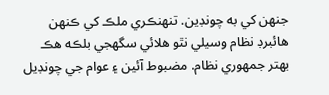جنهن کي به چونڊين. تنهنڪري ملڪ کي ڪنهن هائبرڊ نظام وسيلي نٿو هلائي سگهجي بلڪه هڪ بهتر جمهوري نظام. مضبوط آئين ۽ عوام جي چونڊيل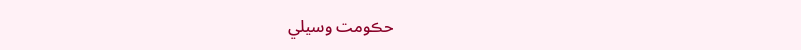حڪومت وسيلي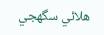هلائي سگهجي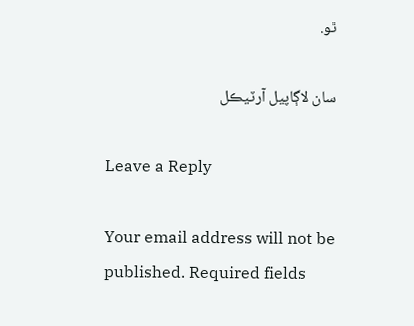ٿو.

سان لاڳاپيل آرٽيڪل

Leave a Reply

Your email address will not be published. Required fields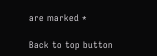are marked *

Back to top button